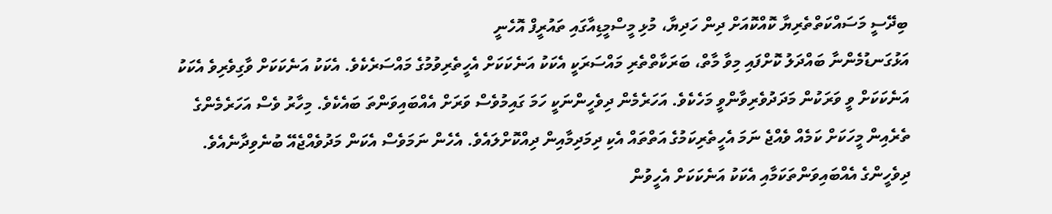ބިދޭސީ މަސައްކަތްތެރިޔާ ކޮއްކޮއަށް ދިން ހަދިޔާ، މުޅި މީސްމީޑިއާގައި ތައުރީފް އޮހެނީ
އަޅުގަނޑުމެންނާ ބައްދަލު ކޮށްފައި މިވާ މާތް، ބަރަކާތްތެރި މައްސަރަކީ އެކަކު އަނެކަކަށް އެހީތެރިވުމުގެ މައްސަރެކެވެ. އެކަކު އަނެކަކަށް ވާގިވެރިވެ އެކަކު އަނެކަކަށް ވީ ވަރަކުން މަދަދުވެރިވާންވީ މަހެކެވެ. އަހަރެމެން ދިވެހީންނަކީ ހަމަ ގައިމުވެސް ވަރަށް އެއްބައިވަންތަ ބައެކެވެ. މިހާރު ވެސް އަހަރެމެންގެ ތެރެއިން މީހަކަށް ކަމެއް ވެއްޖެ ނަމަ އެހީތެރިކަމުގެ އަތްތައް އެކި ދިމަދިމާއިން ދިއްކޮށްލައެވެ. އެހެން ނަމަވެސް އެކަން މަދުވެއްޖެއޭ ބުނެވިދާނެއެވެ. ދިވެހީންގެ އެއްބައިވަންތަކަމާއި އެކަކު އަނެކަކަށް އެހީވުން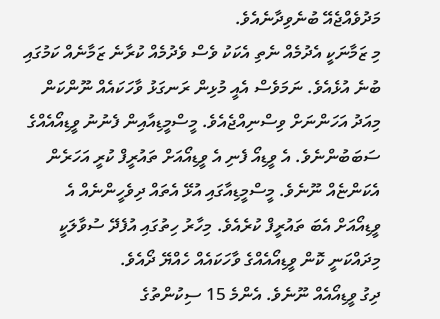މަދުވެއްޖެއޭ ބުނެވިދާނެއެވެ.
މި ޒަމާނަކީ އެދުމެއް ނެތި އެކަކު ވެސް ވެދުމެއް ކުރާނެ ޒަމާނެއް ކަމުގައި ބުނެ އުޅެއެވެ. ނަމަވެސް އެއީ މުޅިން ރަނގަޅު ވާހަކައެއް ނޫންކަން މިއަދު އަހަންނަށް ވިސްނިއްޖެއެވެ. މީސްމީޑިއާއިން ފެނުނު ވީޑިއޯއެއްގެ ސަބަބުންނެވެ. އެ ވީޑިއޯ ފެނި އެ ވީޑިއޯއަށް ތައުރީފް ކުރީ އަހަރެން އެކަންޏެއް ނޫނެވެ. މީސްމީޑިއާގައި އުޅޭ އެތައް ދިވެހީންނެއް އެ ވީޑިއޯއަށް އެބަ ތައުރީފް ކުރެއެވެ. މިހާރު ހިތުގައި އުފެދޭ ސުވާލަކީ މިދައްކަނީ ކޮން ވީޑިއޯއެއްގެ ވާހަކައެއް ހެއްޔޭ ދޯއެވެ.
ދިގު ވީޑިއޯއެއް ނޫނެވެ. އެންމެ 15 ސިކުންތުގެ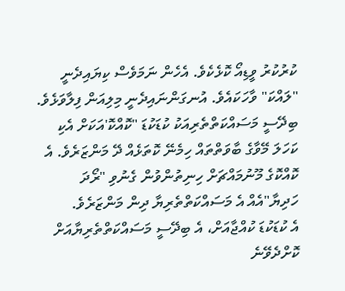ކުރުކުރު ވީޑިއޯ ކޮޅެކެވެ. އެހެން ނަމަވެސް ކިޔައިދެނީ "ލައްކަ" ވާހަކައެވެ. އުނގަންނައިދެނީ މިލިއަން ފިލާވަޅެވެ. ބިދޭސީ މަސައްކަތްތެރިއަކު ކުޑަކުޑަ "ކޮއްކޮ'އަކަށް އެކި ކަހަލަ މޭވާގެ ބާވަތްތައް ހިމެނޭ ކޮތަޅެއް ދޭ މަންޒަރެވެ. އެ ކޮއްކޮގެ މޫނުމައްޗަށް ހިނިތުންވުން ގެނުވި "ރޯދަ ހަދިޔާ"އެއް އެ މަސައްކަތްތެރިޔާ ދިން މަންޒަރެވެ.
އެ ކުޑަކުޑަ ކުއްޖާއަށް، އެ ބިދޭސީ މަސައްކަތްތެރިޔާއަށް ކޮށްދެވޭނެ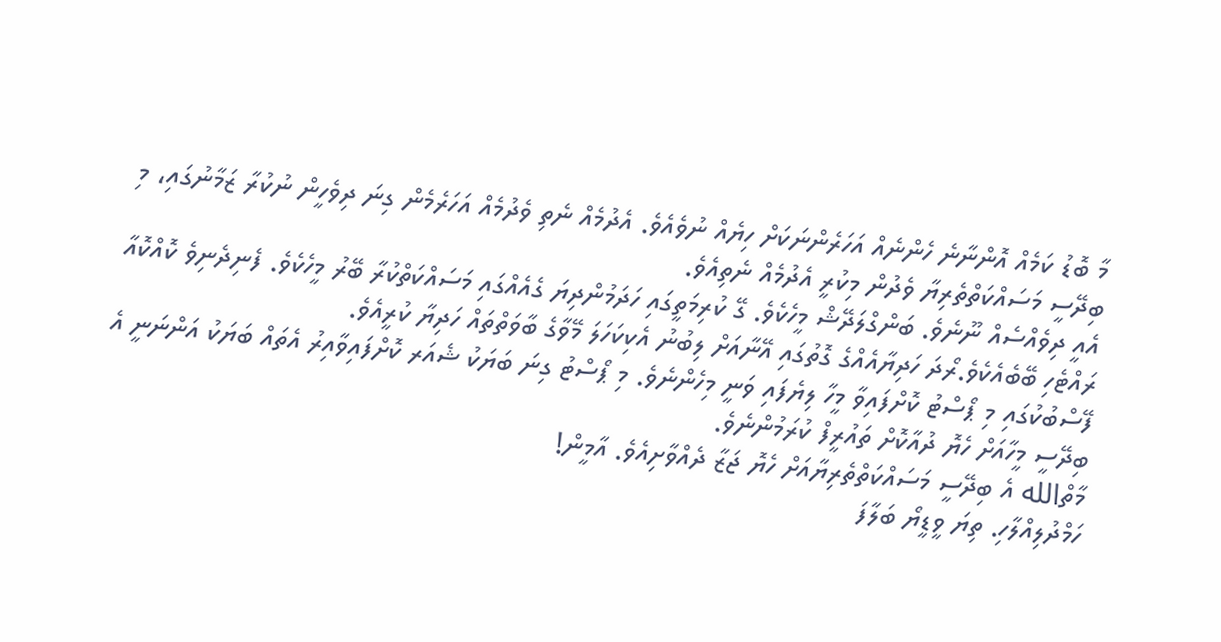މާ ބޮޑު ކަމެއް އޮންނާނެ ހެންނެއް އަހަރެންނަކަށް ހިޔެއް ނުވެއެވެ. އެދުމެއް ނެތި ވެދުމެއް އަހަރެމެން ގިނަ ދިވެހީން ނުކުރާ ޒަމާނުގައި، މި ބިދޭސީ މަސައްކަތްތެރިޔާ ވެދުން މިކުރީ އެދުމެއް ނެތިއެވެ.
އެއީ ދިވެއްސެއް ނޫނެވެ. ބަންގްލަދޭޝް މީހެކެވެ. ގޭ ކުރިމަތީގައި ހަދަމުންދިޔަ ގެއެއްގައި މަސައްކަތްކުރާ ބޭރު މީހެކެވެ. ފެނިދެނިވެ ކޮއްކޮއާ ރައްޓެހި ބޭބެއެކެވެ.ރޯދަ ހަދިޔާއެއްގެ ގޮތުގައި އޭނާއަށް ލިބުނު އެކިކަހަލަ މޭވާގެ ބާވަތްތައް ހަދިޔާ ކުރީއެވެ.
ފޭސްބުކުގައި މި ޕޯސްޓު ކޮށްފައިވާ މީހާ ލިޔެފައި ވަނީ މިހެންނެވެ. މި ޕޯސްޓު ގިނަ ބަޔަކު ޝެއަރ ކޮށްފައިވާއިރު އެތައް ބަޔަކު އަންނަނީ އެ ބިދޭސީ މީހާއަށް ހެޔޮ ދުއާކޮށް ތައުރީފް ކުރަމުންނެވެ.
މާތްالله އެ ބިދޭސީ މަސައްކަތްތެރިޔާއަށް ހެޔޮ ޖަޒާ ދެއްވާށިއެވެ. އާމީން!
ހަމްދުލިއްލާހި. ތިޔަ ވީޑީޔޯ ބަލާފަ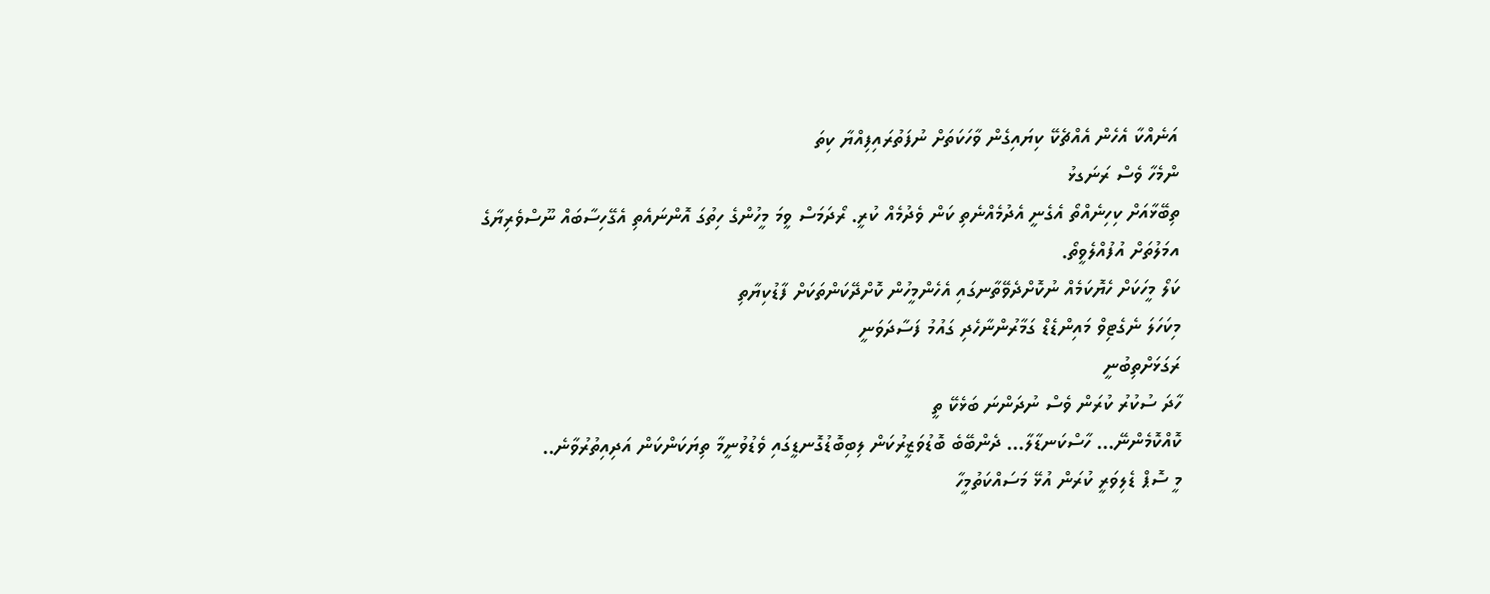އަނެއްކާ އެހެން އެއްޗެކޭ ކިޔައިގެން ވާހަކަތަށް ނުފަތުރައިފިއްޔާ ކިތަ
ންމެހާ ވެސް ރަނަގޅު
ތިބޭޅާއަށް ކިހިނެއްތޯ އެގެނީ އެދުމެއްނެތި ކަން ވެދުމެއް ކުރީ. ރޯދަމަސް ވީމަ މީހުންގެ ހިތުގަ އޮންނައެތި އެގޭހިސާބައް ނޫސްވެރިޔާގެ އމަލުތަށް އުފުއްލެވީތޯ.
ކަލޯ މީހަކަށް ހެޔޮކަމެއް ނުކޮށްދެވޭތާނގައި އެހެންމީހުން ކޮށްދޭކަންތަކަށް ފާޑުކިޔާތި
މިކަހަލަ ނެގެޓިވް މައިންޑެޑް ގަމާރުންނާހެދި ގައުމު ފަސާދަވަނީ
ރަގަޅަށްތިބުނީ
ހާދަ ސުކުރު ކުރަން ވެސް ނުދަންނަ ބަޅެކޭ ތީ
ކޮއްކޮމެންނޭ… ހާސްކަނޑާލާ… ދެންބޭބެ ބޮޑުވަޒީރުކަން ލިބިބޮޑުގޮނޑީގައި ވެޑުވުނީމާ ތިޔަކަންކަން އަދިއިތުރުވާނެ..
މީ ސޮޕް ޑެލިވަރީ ކުރަން އުޅޭ މަސައްކަތުމީހާ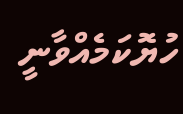ހުޔޮކަމެއްވާނީ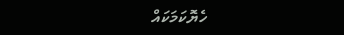ހެޔޮކަމަކައް